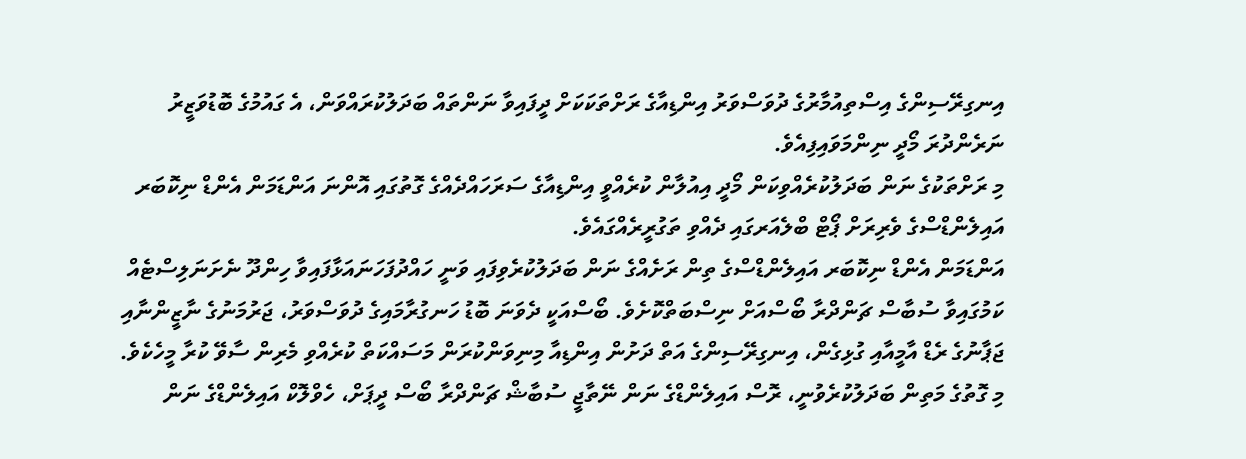އިނގިރޭސިންގެ އިސްތިއުމާރުގެ ދުވަސްވަރު އިންޑިއާގެ ރަށްތަކަކަށް ދީފައިވާ ނަންތައް ބަދަލުކުރައްވަން، އެ ގައުމުގެ ބޮޑުވަޒީރު ނަރެންދުރަ މޯދީ ނިންމަވައިފިއެވެ.
މި ރަށްތަކުގެ ނަން ބަދަލުކުރެއްވިކަން މޯދީ އިއުލާން ކުރެއްވީ އިންޑިއާގެ ސަރަހައްދެއްގެ ގޮތުގައި އޮންނަ އަންޑަމަން އެންޑް ނިކޮބަރ އައިލެންޑްސްގެ ވެރިރަށް ޕޯޓް ބްލެއަރގައި ދެއްވި ތަގުރީރެއްގައެވެ.
އަންޑަމަން އެންޑް ނިކޮބަރ އައިލެންޑްސްގެ ތިން ރަށެއްގެ ނަން ބަދަލުކުރެވިފައި ވަނީ ހައްދުފަހަނައަޅާފައިވާ ހިންދޫ ނެށަނަލިސްޓެއް ކަމުގައިވާ ސުބާސް ޗަންދްރާ ބޯސްއަށް ނިސްބަތްކޮށެވެ. ބޯސްއަކީ ދެވަނަ ބޮޑު ހަނގުރާމައިގެ ދުވަސްވަރު، ޖަރުމަނުގެ ނާޒީންނާއި ޖަޕާނުގެ ރެޑް އާމީއާއި ގުޅިގެން، އިނގިރޭސިންގެ އަތް ދަށުން އިންޑިއާ މިނިވަންކުރަން މަސައްކަތް ކުރެއްވި މެރިން ސާވޭ ކުރާ މީހެކެވެ.
މި ގޮތުގެ މަތިން ބަދަލުކުރެވުނީ، ރޮސް އައިލެންޑްގެ ނަން ނޭތާޖީ ސުބާޝް ޗަންދްރާ ބޯސް ދީޕަށް، ހެވްލޮކް އައިލެންޑްގެ ނަން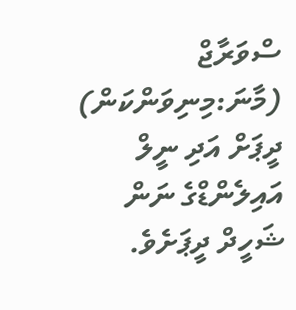ސްވަރާޖް (މާނަ:މިނިވަންކަން) ދީޕަށް އަދި ނީލް އައިލެންޑްގެ ނަން ޝަހީދް ދީޕަށެވެ.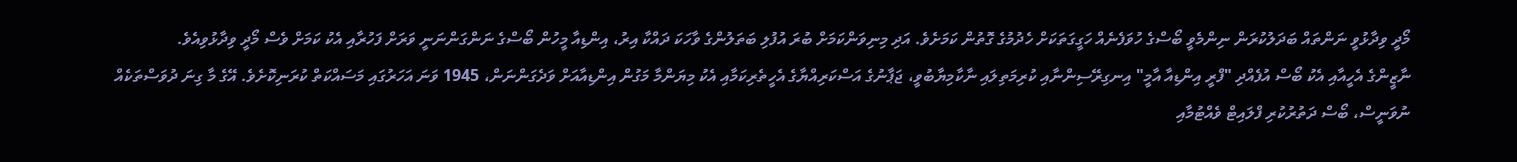މޯދީ ވިދާޅުވީ ނަންތައް ބަދަލުކުރަން ނިންމެވީ ބޯސްގެ ހުވަފެނެއް ހަގީގަތަކަށް ހެދުމުގެ ގޮތުން ކަމަށެވެ. އަދި މިނިވަންކަމަށް ބުރަ އުފުލި ބަތަލުންގެ ވާހަކަ ދައްކާ އިރު، އިންޑިއާ މީހުން ބޯސްގެ ނަންގަންނަނީ ވަރަށް ފަހުރާއި އެކު ކަމަށް ވެސް މޯދީ ވިދާޅުވިއެވެ.
ނާޒީންގެ އެހީއާއި އެކު ބޯސް އުފެއްދި "ފްރީ އިންޑިއާ އާމީ" އިނގިރޭސިންނާއި ކުރިމަތިލައި ނާކާމިޔާބުވީ، ޖަޕާނުގެ އަސްކަރިއްޔާގެ އެހީތެރިކަމާއި އެކު މިޔަންމާ މަގުން އިންޑިއާއަށް ވަދެގަންނަން، 1945 ވަނަ އަހަރުގައި މަސައްކަތް ކުރަނިކޮށެވެ. އޭގެ މާ ގިނަ ދުވަސްތަކެއް ނުވަނީސް، ބޯސް ދަތުރުކުރި ފްލައިޓް ވެއްޓުމާއި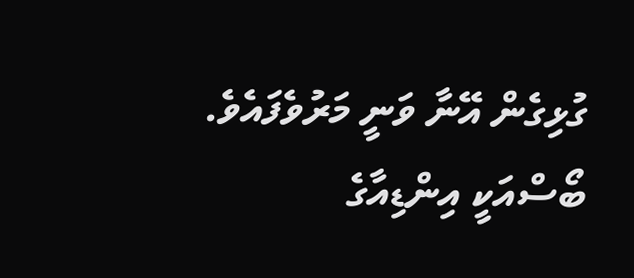ގުޅިގެން އޭނާ ވަނީ މަރުވެފައެވެ. ބޯސްއަކީ އިންޑިއާގެ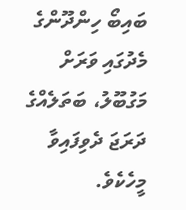ބައިބޯ ހިންދޫންގެ މެދުގައި ވަރަށް މަގުބޫލު، ބަތަލެއްގެ ދަރަޖަ ދެވިފައިވާ މީހެކެވެ.